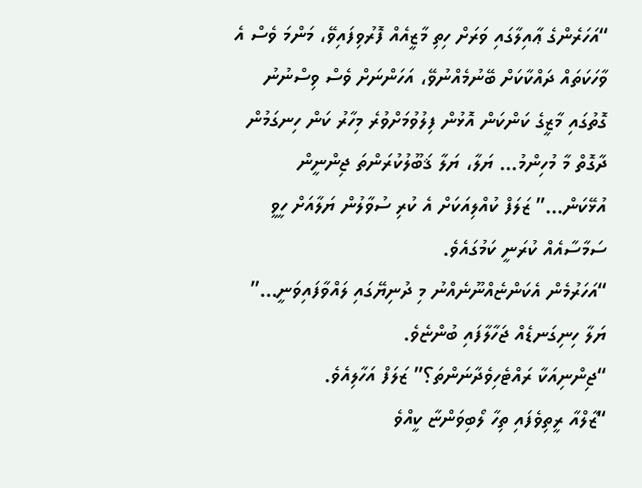“އަހަރެންގެ ޢާއިލާގައި ވަރަށް ހިތި މާޒީއެއް ފޮރުވިފައިވޭ، މަންމަ ވެސް އެ ވާހަކަތައް ދައްކާކަށް ބޭނުމެއްނުވޭ، އަހަންނަށް ވެސް ވިސްނުނު ގޮތުގައި މާޒީގެ ކަންކަން އޮޅުން ފިލުވުމަށްވުރެ މިހާރު ކަން ހިނގަމުން ދާގޮތް މާ މުހިންމު… ޔަލާ، ޔަލާ ޤަބޫލުކުރަންތަ ޖިންނީން އުޅޭކަން…” ޒަލަފް ކުއްލިއަކަށް އެ ކުރި ސުވާލުން ޔަލާއަށް ހީވީ ސަމާސާއެއް ކުރަނީ ކަމުގައެވެ.
“އަހަރުމެން އެކަންޏެއްނޫނެއްނު މި ދުނިޔޭގައި ލައްވާފައިވަނީ…” ޔަލާ ހިނިގަނޑެއް ޖަހާލާފައި ބުންޏެވެ.
“ޖިންނިއަކާ ރައްޓެހިވެދާނަންތަ؟” ޒަލަފް އަހާލިއެވެ.
“ޒާލްއާ ރީތިވެފައި ތިހާ ލޯބިވަންޏާ ކީއްވެ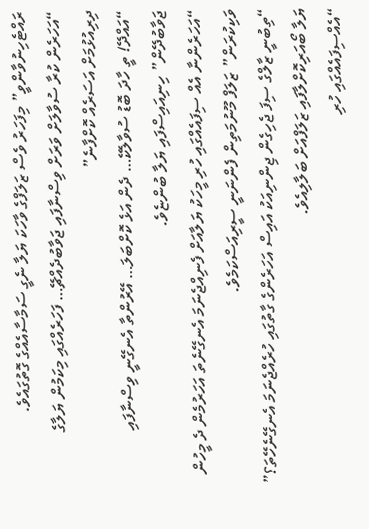ރައްޓެހިނުވާންވީ” މިފަހަރު ވެސް ޒަލަފްގެ ވާހަކަ ޔަލާ ނެގީ ސަމާސާއެއްގެ ގޮތުގައެވެ.
“އަހަރެން ކުރާ ސުވާލަށް ވަރަށް ވިސްނާފައި ޖަވާބުދެއްޗޭ… ފަހަރެއްގައި މިކަމުން ޔަލާގެ ދިރިއުޅުމަށް އަސަރެއް ކޮށްފާނެ”
“އައްދޭ! ތީ ހާދަ ބޮޑު ސުވާލެކޭ… ދެން އަޅެ ކޮށްބަލަ… އޭރުންތާ އެނގޭނީ ވިސްނާފައި ޖަވާބުދޭން” ހިނިއައިސްފައި ޔަލާ ބުންޏެވެ.
“އަހަރެންނާ އެއް ސިފައެއްގައި ހުރި މީހަކު ޔަލާއަށް ފެނިއްޖެނަމަ އެނގޭނެތަ އަހަރުމެން ދެ މީހުން ވަކިކުރަން” ޒަލަފް މޫނުމަތިން ފެންނަނީ ސީރިއަސްކަމެވެ.
“ތިބުނީ ޒާލްގެ ސިފަ ޖެހިގެން ޖިންނިއަކު އައިސް އަހަރެންގެ ގާތުގައި ހުރެއްޖެނަމަ އެނގޭނެހޭތަ؟” ޔަލާ ބޯއަރިކޮށްލާފައި ޒަލަފްއަށް ބަލާލިއެވެ.
“އެއްސިފައެއްގައި ހުރި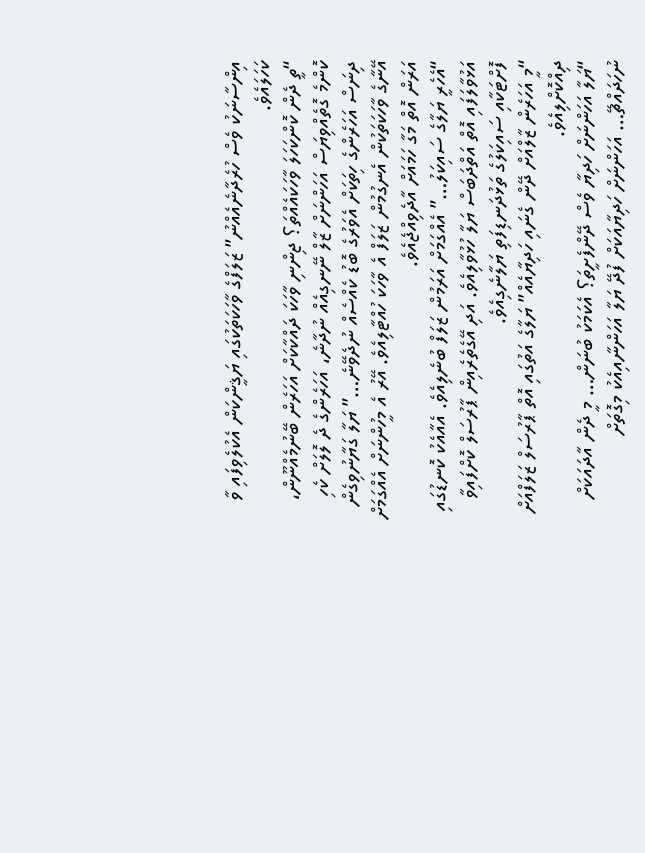އިންސާނަކު ވެސް ހުރެދާނެއެއްނު” ޒަލަފްގެ ވާހަކަތަކުގައި ޔަޤީންކަން އެކުލެވިފައި ވާ ކަހަލައެވެ.
“ތީ ދެން ކޮންކަހަލަ ވާހަކައެއްތަ؟ ޖިންނި ވާހަކަ ދައްކާކަށް އަހަރެން ބޭނުމެއްނޫން، ކޮންމެ ގޮތެއްވިޔަސް އަހަންނަށް ޒާލް ނޭނގިއެއް ނުދާނެ، އަހަރެންގެ ދެ ލޮލަށް ކެހި ދިނަސް އަހަރެންގެ ހިތަކަށް އެވަރުގެ ބޮޑު ކެއްސެއް ނުދެވޭނެ…” ޔަލާ ގަޔާނުވިގެން އޭނާގެ ވާހަކަތަކުން އެނގުމުން ޒަލަފް އެ ވާހަކަ ހުއްޓާލިއެވެ. އޭރު އެ މީހުންނަށް އެއްގަމަށް އަރަން އޮތް މަގާ ހަމައަށް އާދެވިއްޖެއެވެ.
“އެހެރީ ޔަލާގެ ސައިކަލު…” އެއްގަމަށް އަރަމުން ޒަލަފް ބުނެލިއެވެ. އެއާއެކު ކޮނޑުގައި އަޅުވާލަފައި އޮތް އަތްދަބަސް ޔަލާ ހުޅުވާލިއެވެ. އަދި އޭގެތެރެއިން ޕާރުސަލް ކޮށްފައިވާ ފޮށްޓަކާއި ސައިކަލުގެ ތަޅުދަނޑިފަތި ޔަލާނެގިއެވެ.
“މީ އަހަރެން ޒާލްއަށް ދޭން ގެނައި ހަދިޔާއެއް” ޔަލާގެ އަތުގައި އޮތް ޕާރުސަލް ޒަލަފްއަށް ދިއްކޮށްލިއެވެ.
“ޔަލާ އަހަންނަށް ހަދިޔާ ވެސް ދޭންފެށީތަ؟ އެކަމަކު ބުނަން… މީ ދެން އާދައަކަށް ނުހަދައްޗޭ… އަހަންނަށް ހަދިޔާއަކަށް ފުދޭ ޔަލާ އަހަންނާއިއެކު މިގޮތަށް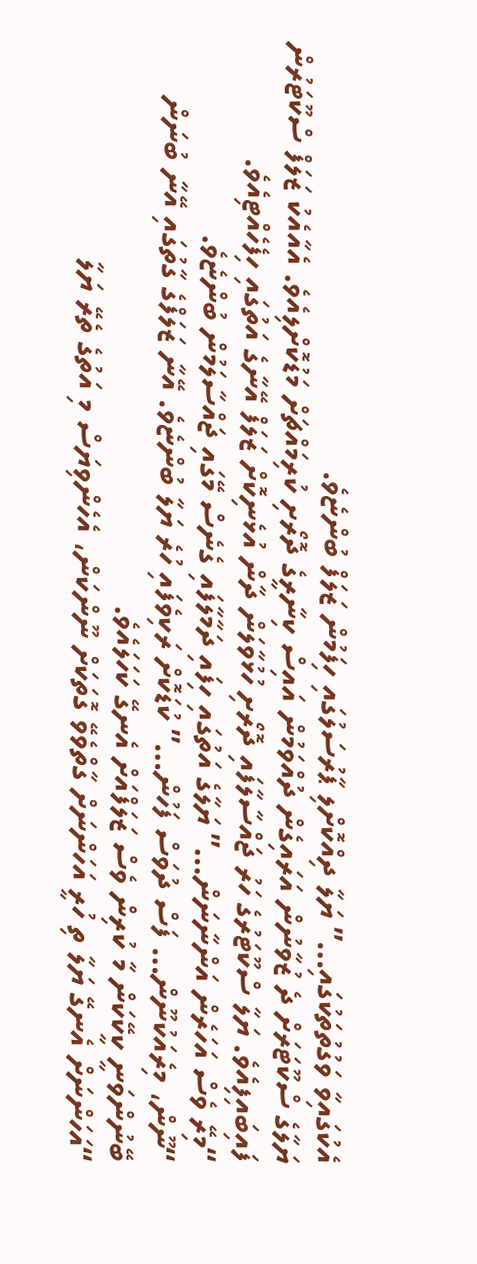އެކުގައިވާ ވަގުތުތަކުގައި…” ޔަލާ ދިއްކޮށްލި ޕާރުސަލުގައި ހިފަމުން ޒަލަފް ބުންޏެވެ.
ޔަލާގެ ސްކޫޓަރަށް ދެ ޒުވާނުން އަރައިގެން ދުއްވަމުން އައިސް ކިނާރީގެ ދޮރޯށި ކުރިމައްޗަށް މަޑުކޮށްލިއެވެ. އެއާއެކު ޒަލަފް ސްކޫޓަރުން ފައިބައިފިއެވެ. ޔަލާ ސްކޫޓަރުގެ ހަރު ޖައްސާލާފައި ދޮރޯށި ހުޅުވާލަން ދާން އުޅެނިކޮށް ޒަލަފް އޭނާގެ އަތުގައި ހިފެހެއްޓިއެވެ.
“މިރޭ ވެސް އަހަރެން އަންނާނަން…” ޔަލާގެ އަތުގައި ހިފައި ދަމާލާފައި ގެނެސް މޭގައި ޖައްސާލަމުން ބުންޏެވެ.
“ނޫން، މިރެއަކުނޫން… ފަސް ދުވަސް ފަހުން…” ކުޑަކޮށް ރަކިވެފައި ހުރެ ޔަލާ ބުންޏެވެ. އޭނާ ޒަލަފްގެ ގާތުގައި އޭނާ ބުނަން ބޭނުންވަނީ ކީކޭކަން މާ ކުރިން ވެސް ޒަލަފްއަށް އެނގޭ ކަހަލައެވެ.
“އަހަންނަށް އެނގޭ ޔަލާ ތި ހުރީ އަހަންނަށް ގާތްވެވޭ ގޮތަކަށް ނޫންކަން، އެހެންވިޔަސް މި އަތުގެ ތެރޭ ޔަލާ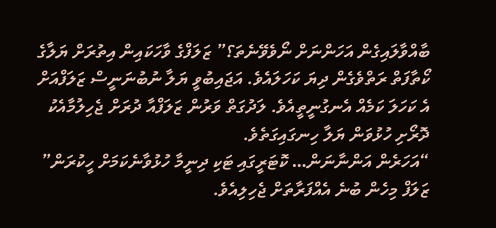ބާއްވާލައިގެން އަހަންނަށް ނޯވެވޭނެތަ؟” ޒަލަފްގެ ވާހަކައިން އިތުރަށް ޔަލާގެ ކޯތާފަތް ރަތްވެގެން ދިޔަ ކަހަލައެވެ. އަޖައިބުވީ ޔަލާ ނުބުނަނީސް ޒަލަފްއަށް އެ ކަހަލަ ކަމެއް އެނގުނީތީއެވެ. ލަދުގަތް ވަރުން ޒަލަފްއާ ދުރަށް ޖެހިލުމާއެކު ދޮރޯށި ހުޅުވަން ޔަލާ ހިނގައިގަތެވެ.
“އަހަރެން އަންނާނަން… ކޮޓަރީގައި ޓަކި ދިނީމާ ހުޅުވާނެކަމަށް ހީކުރަން” ޒަލަފް މިހެން ބުނެ އެއްފަރާތަށް ޖެހިލިއެވެ.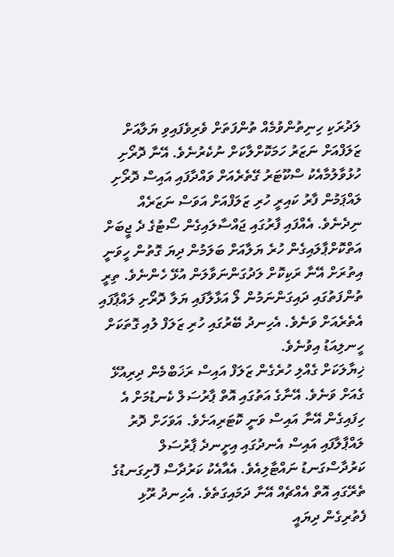ލަދުރަކި ހިނިތުންވުމެއް ތުންފަތަށް ވެރިވެފައިވި ޔަލާއަށް ޒަލަފްއަށް ނަޒަރު ހަމަކޮށްލާކަށް ނުކެރުނެވެ. އޭނާ ދޮރޯށި ހުޅުވާލުމާއެކު ސްކޫޓަރު ގޭތެރެއަށް ވައްދާފައި އައިސް ދޮރޯށި ލައްޕަމުން ފާރު ކައިރީ ހުރި ޒަލަފްއަށް އަވަސް ނަޒަރެއް ނިދެނެވެ. އެއްފައި ފާރުގައި ޖައްސާލައިގެން ސޯޓުގެ ދެ ޖީބަށް އަތްކޮށްޕާލައިގެން ހުރެ ޔަލާއަށް ބަލަމުން ދިޔަ ގޮތުން ހީވަނީ އިތުރަށް އޭނާ ރަކިކޮށް ލަދުގަންނަވާލަން އުޅޭ ހެންނެވެ. ތިރީ ތުންފަތުގައި ދައިގަންނަމުން ލޯ އަޅާލާފައި ޔަލާ ދޮރޯށި ލައްޕާފައި އެތެރެއަށް ވަނެވެ. އެހިނދު ބޭރުގައި ހުރި ޒަލަފް ލުއި ގޮތަކަށް ހީނލިއަޑު އިވުނެވެ.
ޚިޔާލަކަށް ގެއްލި ހުރެގެން ޒަލަފް އައިސް ރަޚަބްމެން ދިރިއުޅޭ ގެއަށް ވަނެވެ. އޭނާގެ އަތުގައި އޮތް ޕާރުސަލް ކެނޑުމަށް އެ ހިފައިގެން އޭނާ އައިސް ވަނީ ކޮޓަރިއަށެވެ. އަވަހަށް ދޮރު ލައްޕާލާފައި އައިސް އެނދުގައި އިށީނދެ ޕާރުސަލް ކަރުދާސްގަނޑު ނައްޓާލިއެވެ. އެއާއެކު ކަރުދާސް ފޮށިގަނޑުގެ ތެރޭގައި އޮތް އެއްޗެއް އޭނާ ދަމައިގަތެވެ. އެހިނދު ރޫޅި ފެތުރިގެން ދިޔައީ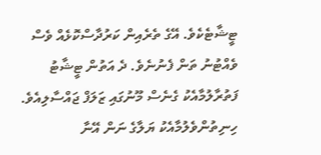ޓީޝާޓެކެވެ. އޭގެ ތެރެއިން ކަރުދާސްކޮޅެއް ވެސް ވެއްޓުނު ތަން ފެނުނެވެ. ދެ އަތުން ޓީޝާޓު ފަތުރާލުމާއެކު ގެނެސް މޫނުގައި ޒަލަފް ޖައްސާލިއެވެ. ހިނިތުންވެލުމާއެކު ޔަލާގެ ނަން އޭނާ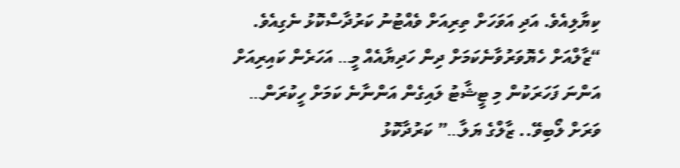ކިޔާލިއެވެ. އަދި އަވަހަށް ތިރިއަށް ވެއްޓުނު ކަރުދާސްކޮޅު ނެގިއެވެ.
“ޒާލްއަށް ހެޔޮވަރުވާނެކަމަށް ދިން ހަދިޔާއެއް މީ… އަހަރެން ކައިރިއަށް އަންނަ ފަހަރަކުން މި ޓީޝާޓު ލައިގެން އަންނާނެ ކަމަށް ހީކުރަން… ވަރަށް ލޯބިވޭ.. ޒާލްގެ ޔަލާ…” ކަރުދާކޮޅު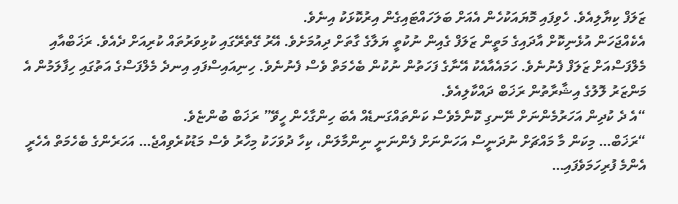ޒަލަފް ކިޔާލިއެވެ. ހެވިފައި މޮޔައަކުހެން އެއަށް ބަލަހައްޓައިގެން އިރުކޮޅަކު އިނެވެ.
އެކެއްޖަހަން އުޅެނިކޮށް އާދައިގެ މަތީން ޒަލަފް ގެއިން ނުކުތީ ޔަލާގެ ގާތަށް ދިއުމަށެވެ. އޭރު ގޭތެރޭގައި ކުޅިވަރުތައް ކުރިއަށް ދެއެވެ. ރަޚަބްއާއި މެލްފަސްއަށް ޒަލަފް ފެނުނެވެ. ހަމައެއާއެކު އޭނާގެ ފަހަތުން ނުކުން ބެހެމަތް ވެސް ފެނުނެވެ. ހިނިއައިސްފައި އިނދެ މެލްފަސްގެ އަތުގައި ހިފާލަމުން އެ މަންޒަރު ލޮލުގެ އިޝާރާތުން ރަޚަބް ދައްކާލިއެވެ.
“އެ ދެ ކުދިން އަހަރުމެންނަށް ނޭނގި ކޮންމެވެސް ކަންތައްގަނޑެއް އެބަ ހިންގާހެން ހީވޭ” ރަޚަބް ބުންޏެވެ.
“ރަޚަބް… މިކަން މާ މައްޗަށް ނުދަނީސް އަހަންނަށް ފެންނަނީ ނިންމާލަން، ކިހާ ދުވަހަކު މިހާރު ވެސް މަޑުކުރެވިއްޖެ… އަހަރެންގެ ބެހެމަތް އެހެރީ އެންމެ ފުރިހަމަވެފައި…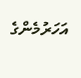އަހަރުމެންގެ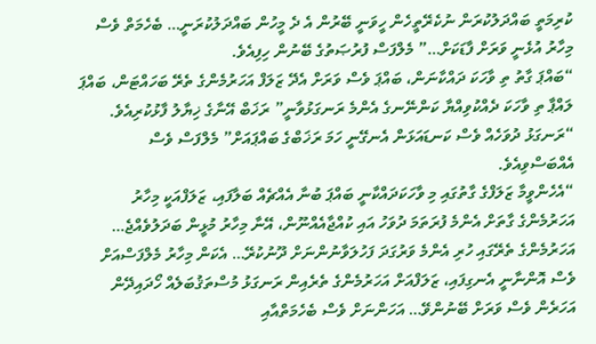ކުރިމަތީ ބައްދަލުކުރަން ނުކެރޭތީހެން ހީވަނީ ބޭރުން އެ ދެ މީހުން ބައްދަލުކުރަނީ… ބެހެމަތް ވެސް މިހާރު އުޅެނީ ވަރަށް ފާޑަކަށް…” މެލްފަސް ފުރުޞަތުގެ ބޭނުން ހިފިއެވެ.
“ބައްޕަ ގާތު ތި ވާހަކަ ދައްކާނަން، ބައްޕަ ވެސް ވަރަށް އެދޭ ޒަލަފް އަހަރުމެންގެ ތެރޭ ބަހައްޓަން، ބައްޕަ ލައްޕާ ތި ވާހަކަ ދެއްކުވިއްޔާ ކަންނޭނގެ އެންމެ ރަނގަޅުވާނީ” ރަޚަބް އޭނާގެ ޚިޔާލު ފާޅުކުރިއެވެ.
“ރަނގަޅު ދުވަހެއް ވެސް ކަނޑައަޅަން އެނގޭނީ ހަމަ ރަޚަބްގެ ބައްޕައަށް” މެލްފަސް ވެސް އެއްބަސްވިއެވެ.
“އެހެންވީމާ ޒަލަފްގެ ގާތުގައި މި ވާހަކަދައްކާނީ ބައްޕަ ބުނާ އެއްޗެއް ބަލާފައި، ޒަލަފްއަކީ މިހާރު އަހަރުމެންގެ ގާތަށް އެންމެ ފުރަތަމަ ދުވަހު އައި ކުއްޖާއެއްނޫން، އޭނާ މިހާރު މުޅީން ބަދަލުވެއްޖެ… އަހަރުމެންގެ ތެރޭގައި ހުރި އެންމެ ވަރުގަދަ ފަހުލަވާނުންނަށް ދޫނުކުރޭ… އެކަން މިހާރު މެލްފަސްއަށް ވެސް އޮންނާނީ އެނގިފައި، ޒަލަފްއަށް އަހަރުމެންގެ ތެރެއިން ރަނގަޅު މުސްތަޤުބަލެއް ހޯދައިދޭން އަހަރެން ވެސް ވަރަށް ބޭނުންވޭ… އަހަންނަށް ވެސް ބެހެމަތްއާއި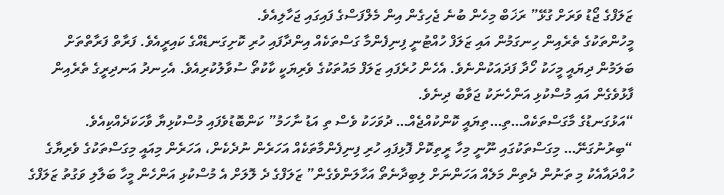ޒަލަފްގެ ޖޯޑު ވަރަށް ގުޅޭ” ރަޚަބް މިހެން ބުނެ ޖެހިގެން އިން މެލްފަސްގެ ފައިގައި ޖަހާލިއެވެ.
މީހުންތަކުގެ ތެރެއިން ހިނގަމުން އައި ޒަލަފް ހުއްޓުނީ ފިނިފެންމާ ގަސްތަކެއް އިންދާފައި ހުރި ކޮށިގަނޑެއްގެ ކައިރީއެވެ. ފަރާތް ފަރާތްތަށް ބަލަމުން ދިޔައީ މީހަކު ހޯދާ ފަދައަކުންނެވެ. އެހެން ހުރެފައި ޒަލަފް މައުތަކުގެ ވެރިޔަކީ ކާކުތޯ ސުވާލުކުރިއެވެ. އެހިނދު އަނދިރީގެ ތެރެއިން ފާޅުވެގެން އައި މުސްކުޅި އަންހެނަކު ޖަވާބު ދިނެވެ.
“އަޅުގަނޑުގެ މާގަސްތަކެއް…ތި…ތިޔައީ ކޮންކުއްޖެއް… ދުވަހަކު ވެސް ތި އަޑު ނާހަމު” ކަންބޮޑުވެފައި މުސްކުޅިޔާ ވާހަކަދެއްކިއެވެ.
“ބިރުނުގަނޭ… މިގަސްތަކުގައި ނޫނީ މިހާ ރީތިކޮށް ފޮޅިފައި ހުރި ފިނިފެންމާތަކެއް އަހަރެން ނުދެކެން، އަހަރެން މިއައީ މިގަސްތަކުގެ ވެރިޔާގެ ހުއްދައާއެކު މި ތަނުން ދެތިން މަލެއް އަހަންނަށް ލިބިދާނެތޯ އަހާލަންވެގެން” ޒަލަފްގެ ދެ ލޮލަށް އެ މުސްކުޅި އަންހެން މީހާ ބަލާލި ވަގުތު ޒަލަފްގެ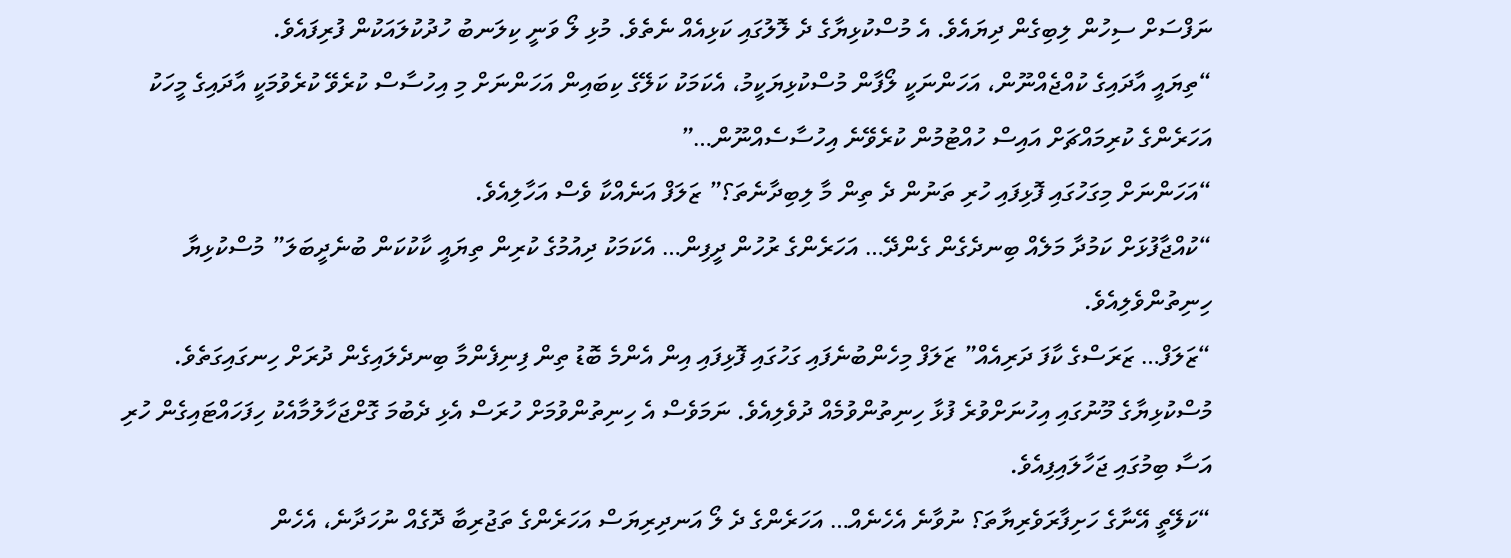ނަފްސަށް ސިހުން ލިބިގެން ދިޔައެވެ. އެ މުސްކުޅިޔާގެ ދެ ލޮލުގައި ކަޅިއެއް ނެތެވެ. މުޅި ލޯ ވަނީ ކިލަނބު ހުދުކުލައަކުން ފުރިފައެވެ.
“ތިޔައީ އާދައިގެ ކުއްޖެއްނޫން، އަހަންނަކީ ލޯފާން މުސްކުޅިޔަކީމު، އެކަމަކު ކަލޭގެ ކިބައިން އަހަންނަށް މި އިހުސާސް ކުރެވޭ ކުރެވުމަކީ އާދައިގެ މީހަކު އަހަރެންގެ ކުރިމައްޗަށް އައިސް ހުއްޓުމުން ކުރެވޭނެ އިހުސާސެއްނޫން…”
“އަހަންނަށް މިގަހުގައި ފޮޅިފައި ހުރި ތަނުން ދެ ތިން މާ ލިބިދާނެތަ؟” ޒަލަފް އަނެއްކާ ވެސް އަހާލިއެވެ.
“ކުއްޖާފުޅަށް ކަމުދާ މަލެއް ބިނދެގެން ގެންދޭ… އަހަރެންގެ ރުހުން ދީފިން… އެކަމަކު ދިއުމުގެ ކުރިން ތިޔައީ ކާކުކަން ބުނެދީބަލަ” މުސްކުޅިޔާ ހިނިތުންވެލިއެވެ.
“ޒަލަފް… ޒަރަސްގެ ކާފަ ދަރިއެއް” ޒަލަފް މިހެންބުނެފައި ގަހުގައި ފޮޅިފައި އިން އެންމެ ބޮޑު ތިން ފިނިފެންމާ ބިނދެލައިގެން ދުރަށް ހިނގައިގަތެވެ. މުސްކުޅިޔާގެ މޫނުގައި އިހުނަށްވުރެ ފުޅާ ހިނިތުންވުމެއް ދުވެލިއެވެ. ނަމަވެސް އެ ހިނިތުންވުމަށް ހުރަސް އެޅި ދެބުމަ ގޮށްޖަހާލުމާއެކު ހިފަހައްޓައިގެން ހުރި އަސާ ބިމުގައި ޖަހާލައިފިއެވެ.
“ކަލޭތީ އޭނާގެ ހަށިފާރަވެރިޔާތަ؟ ނުވާނެ އެހެނެއް… އަހަރެންގެ ދެ ލޯ އަނދިރިޔަސް އަހަރެންގެ ތަޖުރިބާ ދޮގެއް ނުހަދާނެ، އެހެން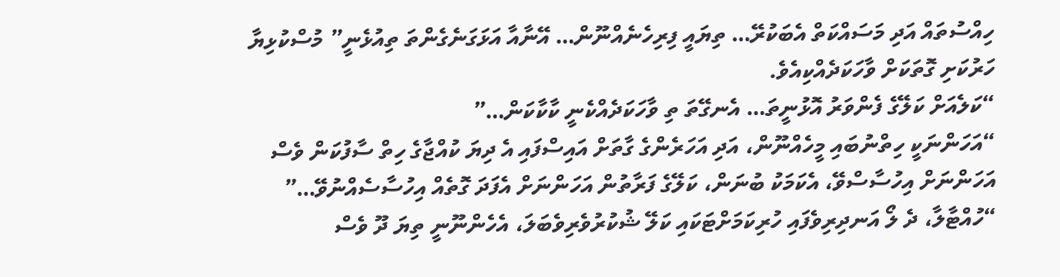ހިއްސުތައް އަދި މަސައްކަތް އެބަކުރޭ… ތިޔައީ ފިރިހެނެއްނޫން… އޭނާއާ އަޅަގަނެގެންތަ ތިއުޅެނީ” މުސްކުޅިޔާ ހަރުކަށި ގޮތަކަށް ވާހަކަދެއްކިއެވެ.
“ކަލެއަށް ކަލޭގެ ފެންވަރު އޮޅުނީތަ… އެނގޭތަ ތި ވާހަކަދެއްކެނީ ކާކާކަން…”
“އަހަންނަކީ ހިތްނުބައި މީހެއްނޫން، އަދި އަހަރެންގެ ގާތަށް އައިސްފައި އެ ދިޔަ ކުއްޖާގެ ހިތް ސާފުކަން ވެސް އަހަންނަށް އިހުސާސްވޭ، އެކަމަކު ބުނަން، ކަލޭގެ ފަރާތުން އަހަންނަށް އެފަދަ ގޮތެއް އިހުސާސެއްނުވޭ…”
“ހުއްޓާލާ، ދެ ލޯ އަނދިރިވެފައި ހުރިކަމަށްޓަކައި ކަލޭ ޝުކުރުވެރިވެބަލަ، އެހެންނޫނީ ތިޔަ ދޫ ވެސް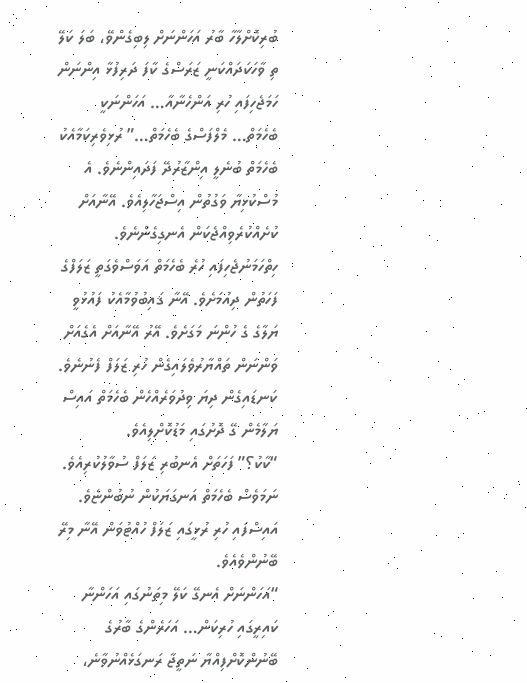ބުރިކޮށްލާހާ ބާރު އަހަންނަށް ލިބިގެންވޭ، ބަލަ ކަލޭ ތި ވާހަކަދައްކަނީ ޒަރަސްގެ ކާފަ ދަރިފުޅާ އިންނަން ހަމަޖެހިފައި ހުރި އަންހެނާއާ… އަހަންނަކީ ބެހެމަތް… މެލްފަސްގެ ބެހެމަތް…” ރުޅިވެރިކަމާއެކު ބެހެމަތް ބުނެލީ އިންޒާރުދޭ ފަދައިންނެވެ. އެ މުސްކުޅިޔާ ވަގުތުން އިސްޖަހާލިއެވެ. އޭނާއަށް ކުށެއްކުރެވިއްޖެކަން އެނގިގެންނެވެ.
ހިތްހަމަނުޖެހިފައި ހުރެ ބެހެމަތް އަވަސްވެގަތީ ޒަލަފްގެ ފަހަތުން ދިއުމަށެވެ. އޭނާ ޤައިބުވުމާއެކު ފައުޅުވީ ޔަލާގެ ގެ ހުންނަ މަގަށެވެ. އޭރު އޭނާއަށް އެގެއަށް ވަންނަން ތައްޔާރުވެލައިގެން ހުރި ޒަލަފް ފެނުނެވެ. ކަނޑައިގެން ދިޔަ ވިދުވަރެއްހެން ބެހެމަތް އައިސް ޔަލާމެން ގޭ ދޮށުގައި މަޑުކޮށްލިއެވެ.
“ކާކު؟” ފަހަތަށް އެނބުރި ޒަލަފް ސުވާލުކުރިއެވެ. ނަމަވެސް ބެހެމަތް އަނގަޔަކުން ނުބުންޏެވެ. އައިސްފައި ހުރި ރުޅީގައި ޒަލަފް ހުއްޓުވަން އޭނާ މިރޭ ބޭނުންވެއެވެ.
“އަހަންނަށް އެނގޭ ކަލޭ މިތަނުގައި އަހަންނާ ކައިރީގައި ހުރިކަން… އަހަރެންގެ ބާރުގެ ބޭނުންކޮށްފިއްޔާ ނަތީޖާ ރަނގަޅެއްނުވާނެ،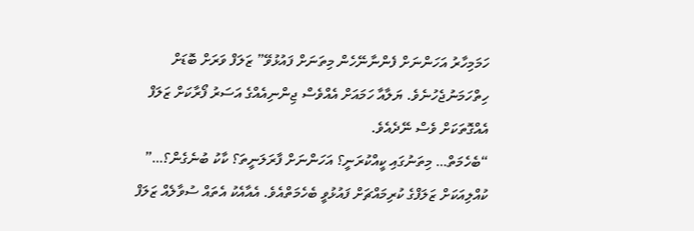ހަމަމިހާރު އަހަންނަށް ފެންނާނޭހެން މިތަނަށް ފައުޅުވޭ” ޒަލަފް ވަރަށް ބޮޑަށް ހިތްހަމަނުޖެހުނެވެ. ޔަލާއާ ހަމައަށް އެއްވެސް ޖިންނިއެއްގެ އަސަރު ފޯރާކަށް ޒަލަފް އެއްގޮތަކަށް ވެސް ނޭދެއެވެ.
“ބެހެމަތް… މިތަނުގައި ކީއްކުރަނީ؟ އަހަންނަށް ފާރަލަނީތަ؟ ކާކު ބުނެގެން؟…” ކުއްލިއަކަށް ޒަލަފްގެ ކުރިމައްޗަށް ފައުޅުވީ ބެހެމަތްއެވެ. އެއާއެކު އެތައް ސުވާލެއް ޒަލަފް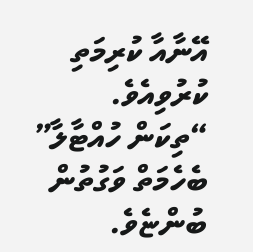އޭނާއާ ކުރިމަތި ކުރުވިއެވެ.
“ތިކަން ހުއްޓާލާ” ބެހެމަތް ވަގުތުން ބުންޏެވެ.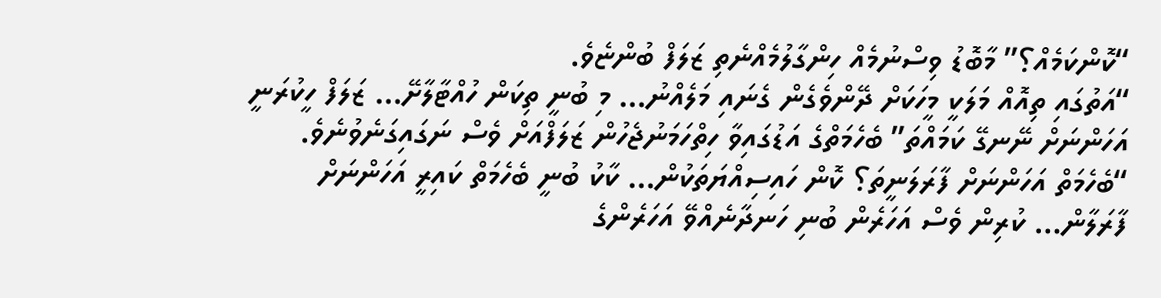“ކޮންކަމެއް؟” މާބޮޑު ވިސްނުމެއް ހިންގާލުމެއްނެތި ޒަލަފް ބުންޏެވެ.
“އަތުގައި ތިއޮއް މަލަކީ މީހަކަށް ދޭންވެގެން ގެނައި މަލެއްނު… މި ބުނީ ތިކަން ހުއްޓާލާށޭ… ޒަލަފް ހީކުރަނީ އަހަންނަށް ނޭނގޭ ކަމައްތަ” ބެހެމަތްގެ އަޑުގައިވާ ހިތްހަމަނުޖެހުން ޒަލަފްއަށް ވެސް ނަގައިގަނެވުނެވެ.
“ބެހެމަތް އަހަންނަށް ފާރަލަނީތަ؟ ކޮން ހައިސިއްޔަތަކުން… ކާކު ބުނީ ބެހެމަތް ކައިރީ އަހަންނަށް ފާރަލާން… ކުރިން ވެސް އަހަރެން ބުނި ހަނދާނެއްވޭ އަހަރެންގެ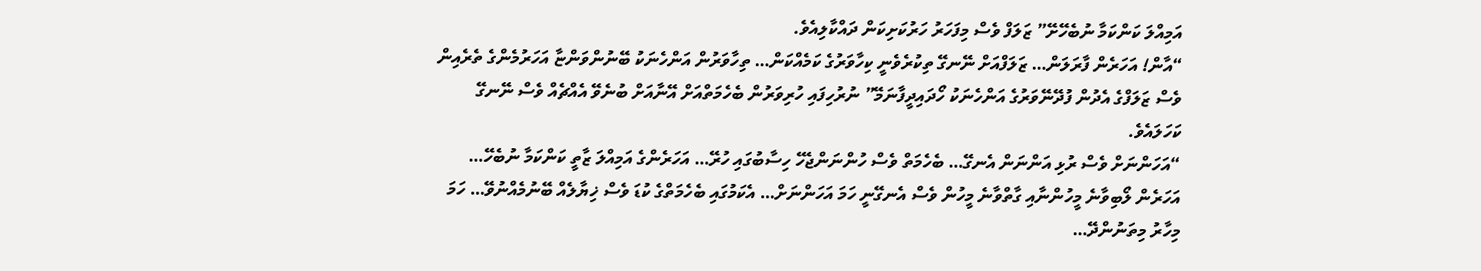އަމިއްލަ ކަންކަމާ ނުބެހޭށޭ” ޒަލަފް ވެސް މިފަހަރު ހަރުކަށިކަން ދައްކާލިއެވެ.
“އާން! އަހަރެން ފާރަލަން… ޒަލަފްއަށް ނޭނގޭ ތިކުރެވެނީ ކިހާވަރުގެ ކަމެއްކަން… ތިހާވަރުން އަންހެނަކު ބޭނުންވަންޏާ އަހަރުމެންގެ ތެރެއިން ވެސް ޒަލަފްގެ އެދުން ފުދޭނޭވަރުގެ އަންހެނަކު ހޯދައިދީފާނަމޭ” ނުރުހިފައި ހުރިވަރުން ބެހެމަތްއަށް އޭނާއަށް ބުނެވޭ އެއްޗެއް ވެސް ނޭނގޭ ކަހަލައެވެ.
“އަހަންނަށް ވެސް ރުޅި އަންނަން އެނގޭ… ބެހެމަތް ވެސް ހުންނަންޖެހޭ ހިސާބުގައި ހުރޭ… އަހަރެންގެ އަމިއްލަ ޒާތީ ކަންކަމާ ނުބެހޭ… އަހަރެން ލޯބިވާނެ މީހުންނާއި ގާތްވާނެ މީހުން ވެސް އެނގޭނީ ހަމަ އަހަންނަށް… އެކަމުގައި ބެހެމަތްގެ ކުޑަ ވެސް ޚިޔާލެއް ބޭނުމެއްނުވޭ… ހަމަ މިހާރު މިތަނުންދޭ…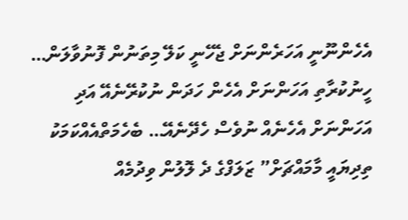އެހެންނޫނީ އަހަރެންނަށް ޖެހޭނީ ކަލޭ މިތަނުން ފޮނުވާލަން… ހީނުކުރާތި އަހަންނަށް އެހެން ހަދަން ނުކުރޭނެއޭ އަދި އަހަންނަށް އެހެނެއް ނުވެސް ހެދޭނެއޭ… ބެހެމަތްއެއްކަމަކު ތިދިޔައީ މާމައްޗަށް” ޒަލަފްގެ ދެ ލޮލުން ވިދުމެއް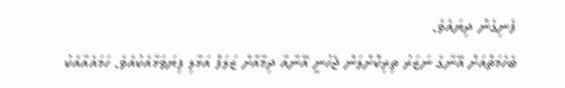ފެނިގެން ދިޔައެވެ.
ބެހެމަތްއަށް އޭނާގެ ނަޒަރު ތިރިކޮށްލަން ޖެހުނީ އޭނާއާ ދިމާއާށް ޒަލަފް އަޅާލި ފިޔަވަޅާއެކުއެވެ. ހަމައެއާއެކު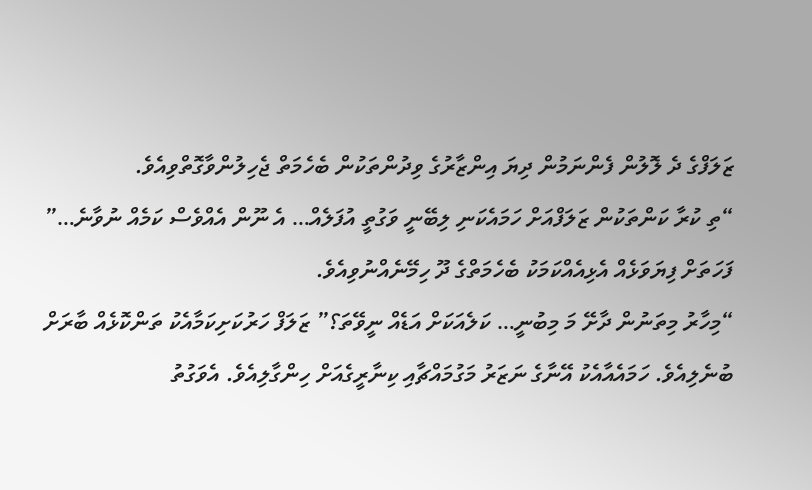ޒަލަފްގެ ދެ ލޮލުން ފެންނަމުން ދިޔަ އިންޒާރުގެ ވިދުންތަކުން ބެހެމަތް ޖެހިލުންވާގޮތްވިއެވެ.
“ތި ކުރާ ކަންތަކުން ޒަލަފްއަށް ހަމައެކަނި ލިބޭނީ ވަގުތީ އުފަލެއް… އެ ނޫން އެއްވެސް ކަމެއް ނުވާނެ…” ފަހަތަށް ފިޔަވަޅެއް އެޅިއެއްކަމަކު ބެހެމަތްގެ ދޫ ހިމޭނެއްނުވިއެވެ.
“މިހާރު މިތަނުން ދާށޭ މަ މިބުނީ… ކަލެއަކަށް އަޑެއް ނީވޭތަ؟” ޒަލަފް ހަރުކަށިކަމާއެކު ތަންކޮޅެއް ބާރަށް ބުނެލިއެވެ. ހަމައެއާއެކު އޭނާގެ ނަޒަރު މަގުމައްޗާއި ކިނާރީގެއަށް ހިންގާލިއެވެ. އެވަގުތު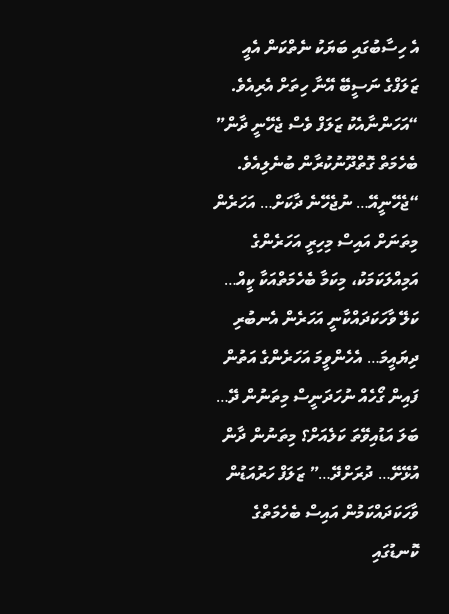އެ ހިސާބުގައި ބަޔަކު ނެތްކަން އެއީ ޒަލަފްގެ ނަސީބޭ އޭނާ ހިތަށް އެރިއެވެ.
“އަހަންނާއެކު ޒަލަފް ވެސް ޖެހޭނީ ދާން” ބެހެމަތް ގޮތްދޫނުކުރާން ބުނެލިއެވެ.
“ޖެހޭނީއޭ… ނުޖެހޭނެ ދާކަށް… އަހަރެން މިތަނަށް އައިސް މިހިރީ އަހަރެންގެ އަމިއްލަކަމަކު، މިކަމާ ބެހެމަތްއަކާ ކީއް… ކަލޭ ވާހަކަދައްކާނީ އަހަރެން އެނބުރި ދިޔައީމަ… އެހެންވީމަ އަހަރެންގެ އަތުން ފައިން ގޯހެއް ނުހަދަނީސް މިތަނުން ދޭ… ބަލަ އަޑުއިވޭތަ ކަލެއަށް؟ މިތަނުން ދާން އުޅޭށޭ… ދުރަށްދޭ…” ޒަލަފް ހަރުއަޑުން ވާހަކަދައްކަމުން އައިސް ބެހެމަތްގެ ކޮނޑުގައި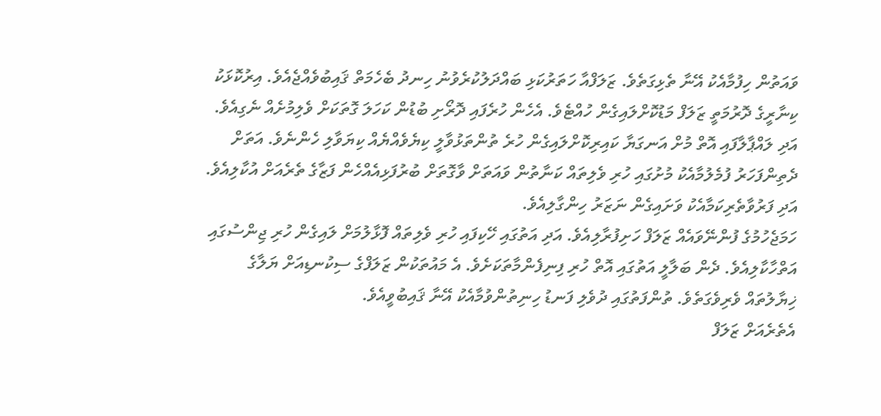ވައަތުން ހިފުމާއެކު އޭނާ ތެޅިގަތެވެ. ޒަލަފްއާ ހަތަރުކަޅި ބައްދަލުކުރެވުނު ހިނދު ބެހެމަތް ޤައިބުވެއްޖެއެވެ. އިރުކޮޅަކު ކިނާރީގެ ދޮރުމަތީ ޒަލަފް މަޑުކޮށްލައިގެން ހުއްޓެވެ. އެހެން ހުރެފައި ދޮރޯށި ބުޑުން ކަހަލަ ގޮތަކަށް ވެލިމުށެއް ނެގިއެވެ. އަދި ލައްޕާލާފައި އޮތް މުށް އަނގަޔާ ކައިރިކޮށްލައިގެން ހުރެ ތުންތަޅުވާލީ ކިޔެވެއްޔެއް ކިޔަވާލި ހެންނެވެ. އަތަށް ދެތިންފަހަރު ފުމެލުމާއެކު މުށުގައި ހުރި ވެލިތައް ކަނާތުން ވައަތަށް ވާގޮތަށް ބުރުފަޅިއެއްހެން ފަޒާގެ ތެރެއަށް އުކާލިއެވެ. އަދި ފަރުވާތެރިކަމާއެކު ވަށައިގެން ނަޒަރު ހިންގާލިއެވެ.
ހަމަޖެހުމުގެ ފުންނޭވައެއް ޒަލަފް ހަށިފުރާލިއެވެ. އަދި އަތުގައި ހޭކިފައި ހުރި ވެލިތައް ފޮޅާލުމަށް ލައިގެން ހުރި ޖިންސުގައި އަތްހާކާލިއެވެ. ދެން ބަލާލީ އަތުގައި އޮތް ހުރި ފިނިފެންމާތަކަށެވެ. އެ މައުތަކުން ޒަލަފްގެ ސިކުނޑިއަށް ޔަލާގެ ޚިޔާލުތައް ވެރިވެގަތެވެ. ތުންފަތުގައި ދުވެލި ފަނޑު ހިނިތުންވުމާއެކު އޭނާ ޤައިބުވީއެވެ.
އެތެރެއަށް ޒަލަފް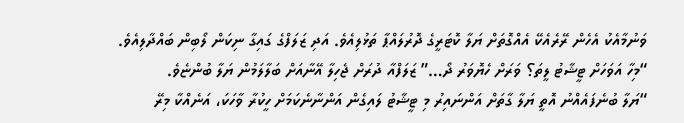ވަނުމާއެކު އެހެން ރޭރެއެކޭ އެއްގޮތަށް ޔަލާ ކޮޓަރީގެ ދޮރުލައްޕާ ތަޅުލިއެވެ. އަދި ޒަލަފްގެ ގައިގާ ނިކަން ލޯބިން ބައްދާލިއެވެ.
“މިހާ އަވަހަށް ޓީޝާޓު ލީތަ؟ ވަރަށް ހެޔޮވަރު ދޯ…” ޒަލަފްއާ ދުރަށް ޖެހިލާ އޭނާއަށް ބަލާލަމުން ޔަލާ ބުންޏެވެ.
“ޔަލާ ބުނެފައެއްނު އޮތީ ޔަލާ ގާތަށް އަންނައިރު މި ޓީޝާޓު ލައިގެން އަންނާނެކަމަށް ހީކުރާ ވާހަކަ، އަނެއްކާ މިރޭ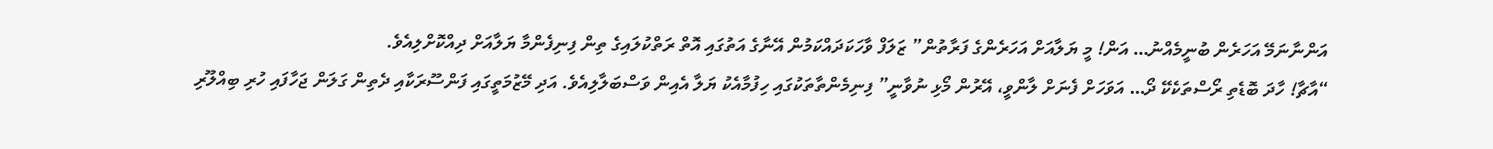އަންނާނަމޭ އަހަރެން ބުނީމެއްނު… އަން! މީ ޔަލާއަށް އަހަރެންގެ ފަރާތުން” ޒަލަފް ވާހަކަދައްކަމުން އޭނާގެ އަތުގައި އޮތް ރަތްކުލައިގެ ތިން ފިނިފެންމާ ޔަލާއަށް ދިއްކޮށްލިއެވެ.
“އާޗާ! ހާދަ ބޮޑެތި ރޯސްތަކެކޭ ދޯ… އަވަހަށް ފެނަށް ލާންވީ، އޭރުން މޯޅި ނުވާނީ” ފިނިމެންތާތަކުގައި ހިފުމާއެކު ޔަލާ އެއިން ވަސްބަލާލިއެވެ. އަދި މޭޒުމަތީގައި ފަންސޫރަކާއި ދެތިން ގަލަން ޖަހާފައި ހުރި ބިއްލޫރި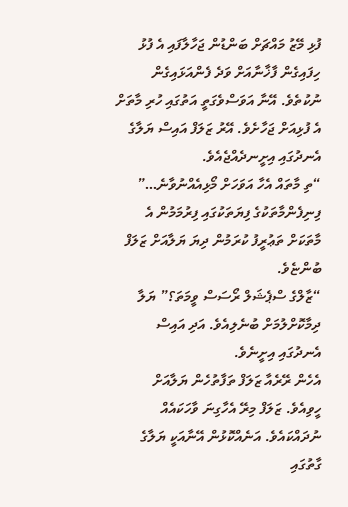ފުޅި މޭޒު މައްޗަށް ބަންޑުން ޖަހާލާފައި އެ ފުޅު ހިފައިގެން ފާޚާނާއަށް ވަދެ ފެންއަޅައިގެން ނުކުތެވެ. އޭނާ އަވަސްވެގަތީ އަތުގައި ހުރި މާތަށް އެ ފުޅިއަށް ޖަހާށެވެ. އޭރު ޒަލަފް އައިސް ޔަލާގެ އެނދުގައި އިށީނދެއްޖެއެވެ.
“ތި މާތައް އެހާ އަވަހަށް މޯޅިއެއްނުވާނެ…” ފިނިފެންމާތަކުގެ ފިޔަތަކުގައި ފިރުމަމުން އެ މާތަކަށް ތަޢުރީފު ކުރަމުން ދިޔަ ޔަލާއަށް ޒަލަފް ބުންޏެވެ.
“ޒާލްގެ ސްޕެޝަލް ރޯސަސް ވީމަތަ؟” ޔަލާ ދިމާކޮށްލުމަށް ބުނެލިއެވެ. އަދި އައިސް އެނދުގައި އިށީނެވެ.
އެހެން ރޭރެއާ ޒަލަފް ތަފާތުހެން ޔަލާއަށް ހީވިއެވެ. ޒަލަފް މިރޭ އެހާގިނަ ވާހަކައެއް ނުދައްކައެވެ. އަނެއްކޮޅުން އޭނާއަކީ ޔަލާގެ ގާތުގައި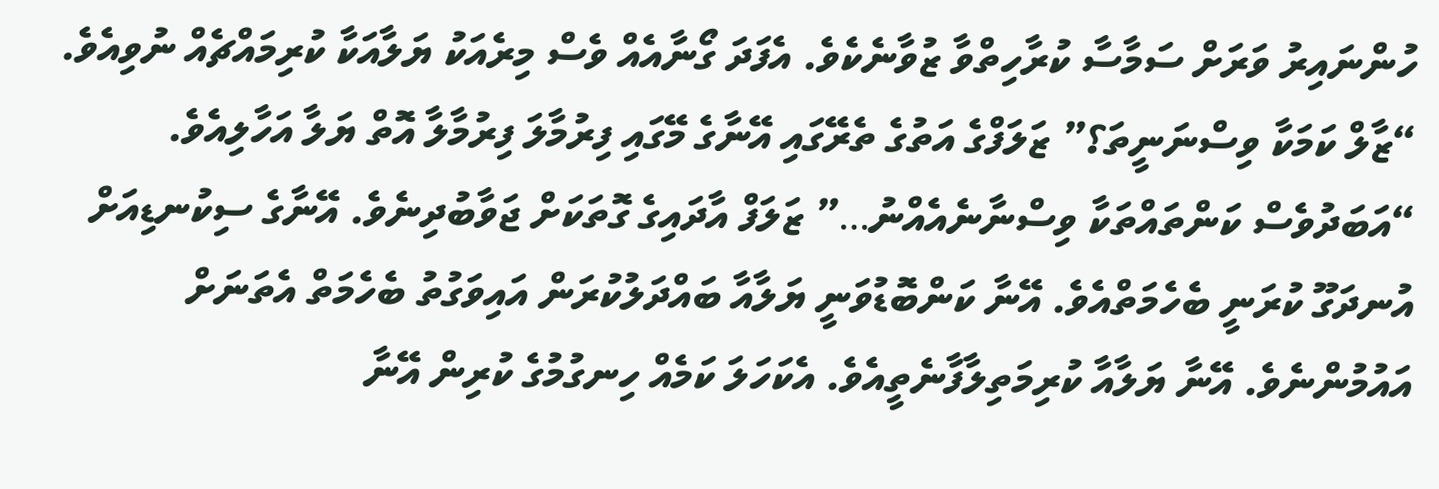ހުންނައިރު ވަރަށް ސަމާސާ ކުރާހިތްވާ ޒުވާނެކެވެ. އެފަދަ ގޯނާއެއް ވެސް މިރެއަކު ޔަލާއަކާ ކުރިމައްޗެއް ނުވިއެވެ.
“ޒާލް ކަމަކާ ވިސްނަނީތަ؟” ޒަލަފްގެ އަތުގެ ތެރޭގައި އޭނާގެ މޭގައި ފިރުމާލަ ފިރުމާލާ އޮތް ޔަލާ އަހާލިއެވެ.
“އަބަދުވެސް ކަންތައްތަކާ ވިސްނާނެއެއްނު…” ޒަލަފް އާދައިގެ ގޮތަކަށް ޖަވާބުދިނެވެ. އޭނާގެ ސިކުނޑިއަށް އުނދަގޫ ކުރަނީ ބެހެމަތްއެވެ. އޭނާ ކަންބޮޑުވަނީ ޔަލާއާ ބައްދަލުކުރަން އައިވަގުތު ބެހެމަތް އެތަނަށް އައުމުންނެވެ. އޭނާ ޔަލާއާ ކުރިމަތިލާފާނެތީއެވެ. އެކަހަލަ ކަމެއް ހިނގުމުގެ ކުރިން އޭނާ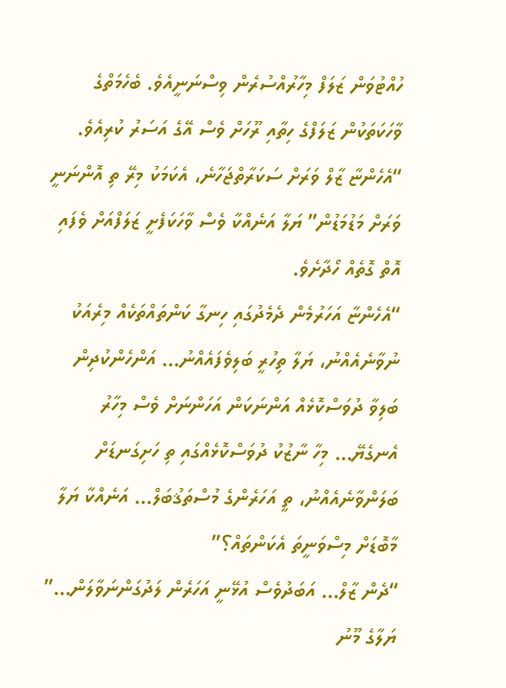ހުއްޓުވަން ޒަލަފް މިހާރުއްސުރެން ވިސްނަނީއެވެ. ބެހެމަތްގެ ވާހަކަތަކުން ޒަލަފްގެ ހިތާއި ރޫހަށް ވެސް އޭގެ އަސަރު ކުރިއެވެ.
“އެހެންޏާ ޒާލް ވަރަށް ސަކަރާތްޖަހާނެ، އެކަމަކު މިރޭ ތި އޮންނަނީ ވަރަށް މަޑުމަޑުން” ޔަލާ އަނެއްކާ ވެސް ވާހަކަފެށީ ޒަލަފްއަށް ވެފައި އޮތް ގޮތެއް ހޯދާށެވެ.
“އެހެންޏާ އަހަރުމެން ދެމެދުގައި ހިނގާ ކަންތައްތަކެއް މިރެއަކު ނުވާނެއެއްނު، ޔަލާ ތިހުރީ ބަލިވެފައެއްނު… އަންހެންކުދިން ބަލިވާ ދުވަސްކޮޅެއް އަންނަކަން އަހަންނަށް ވެސް މިހާރު އެނގެޔޭ… މިހާ ނާޒުކު ދުވަސްކޮޅެއްގައި ތި ހަށިގަނޑަށް ބަލަންވާނެއެއްނު، ތީ އަހަރެންގެ މުސްތަޤުބަލް… އަނެއްކާ ޔަލާ މާބޮޑަށް މިސްވަނީތަ އެކަންތައް؟”
“ދެން ޒާލް… އަބަދުވެސް އުޅޭނީ އަހަރެން ލަދުގަންނަވާލަން…” ޔަލާގެ މޫނު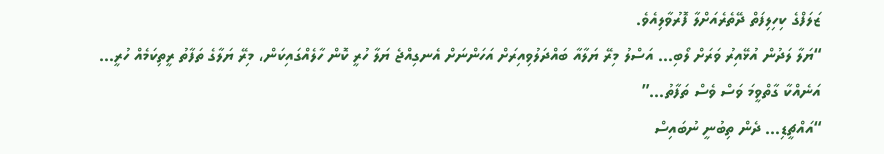ޒަލަފްގެ ކިހިލިފަތް ދޭތެރެއަށްލާ ފޮރުވާލިއެވެ.
“ޔަލާ ލަދުން އުޅޭއިރު ވަރަށް ލޯބި… އަސްލު މިރޭ ޔަލާއާ ބައްދަލުވިއިރަށް އަހަންނަށް އެނގިއްޖެ ޔަލާ ހުރީ ކޮން ހާލެއްގައިކަން، މިރޭ ޔަލާގެ ތަފާތު ރީތިކަމެއް ހުރީ… އަނެއްކާ ގާތްވީމަ ވަސް ވެސް ތަފާތު…”
“އައްޗީޑި… ދެން ތިބުނީ ނުބައިސް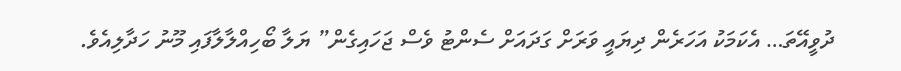ދުވީއޭތަ… އެކަމަކު އަހަރެން ދިޔައީ ވަރަށް ގަދައަށް ސެންޓު ވެސް ޖަހައިގެން” ޔަލާ ބޯހިއްލާލާފައި މޫނު ހަދާލިއެވެ.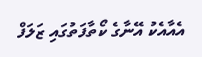އެއާއެކު އޭނާގެ ކޯތާފަތުގައި ޒަލަފް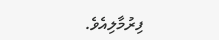ފިރުމާލިއެވެ.